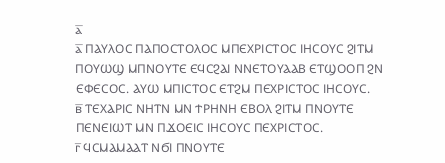ⲁ̅
ⲁ̅ ⲠⲀⲨⲖⲞⲤ ⲠⲀⲠⲞⲤⲦⲞⲖⲞⲤ ⲘⲠⲈⲬⲢⲒⲤⲦⲞⲤ ⲒⲎⲤⲞⲨⲤ ϨⲒⲦⲘ ⲠⲞⲨⲰϢ ⲘⲠⲚⲞⲨⲦⲈ ⲈϤⲤϨⲀⲒ ⲚⲚⲈⲦⲞⲨⲀⲀⲂ ⲈⲦϢⲞⲞⲠ ϨⲚ ⲈⲪⲈⲤⲞⲤ. ⲀⲨⲰ ⲘⲠⲒⲤⲦⲞⲤ ⲈⲦϨⲘ ⲠⲈⲬⲢⲒⲤⲦⲞⲤ ⲒⲎⲤⲞⲨⲤ.
ⲃ̅ ⲦⲈⲬⲀⲢⲒⲤ ⲚⲎⲦⲚ ⲘⲚ ϮⲢⲎⲚⲎ ⲈⲂⲞⲖ ϨⲒⲦⲘ ⲠⲚⲞⲨⲦⲈ ⲠⲈⲚⲈⲒⲰⲦ ⲘⲚ ⲠϪⲞⲈⲒⲤ ⲒⲎⲤⲞⲨⲤ ⲠⲈⲬⲢⲒⲤⲦⲞⲤ.
ⲅ̅ ϤⲤⲘⲀⲘⲀⲀⲦ ⲚϬⲒ ⲠⲚⲞⲨⲦⲈ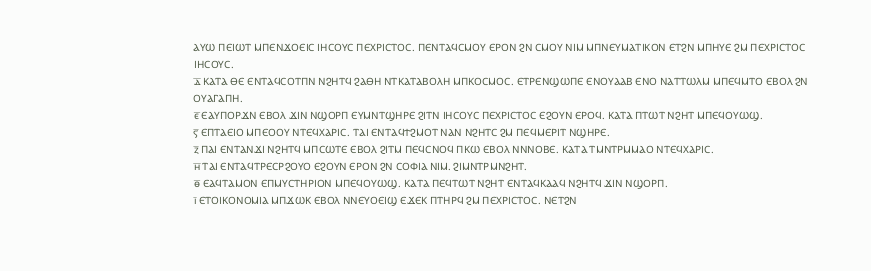ⲀⲨⲰ ⲠⲈⲒⲰⲦ ⲘⲠⲈⲚϪⲞⲈⲒⲤ ⲒⲎⲤⲞⲨⲤ ⲠⲈⲬⲢⲒⲤⲦⲞⲤ. ⲠⲈⲚⲦⲀϤⲤⲘⲞⲨ ⲈⲢⲞⲚ ϨⲚ ⲤⲘⲞⲨ ⲚⲒⲘ ⲘⲠⲚⲈⲨⲘⲀⲦⲒⲔⲞⲚ ⲈⲦϨⲚ ⲘⲠⲎⲨⲈ ϨⲘ ⲠⲈⲬⲢⲒⲤⲦⲞⲤ ⲒⲎⲤⲞⲨⲤ.
ⲇ̅ ⲔⲀⲦⲀ ⲐⲈ ⲈⲚⲦⲀϤⲤⲞⲦⲠⲚ ⲚϨⲎⲦϤ ϨⲀⲐⲎ ⲚⲦⲔⲀⲦⲀⲂⲞⲖⲎ ⲘⲠⲔⲞⲤⲘⲞⲤ. ⲈⲦⲢⲈⲚϢⲰⲠⲈ ⲈⲚⲞⲨⲀⲀⲂ ⲈⲚⲞ ⲚⲀⲦⲦⲰⲖⲘ ⲘⲠⲈϤⲘⲦⲞ ⲈⲂⲞⲖ ϨⲚ ⲞⲨⲀⲄⲀⲠⲎ.
ⲉ̅ ⲈⲀⲨⲠⲞⲢϪⲚ ⲈⲂⲞⲖ ϪⲒⲚ ⲚϢⲞⲢⲠ ⲈⲨⲘⲚⲦϢⲎⲢⲈ ϨⲒⲦⲚ ⲒⲎⲤⲞⲨⲤ ⲠⲈⲬⲢⲒⲤⲦⲞⲤ ⲈϨⲞⲨⲚ ⲈⲢⲞϤ. ⲔⲀⲦⲀ ⲠⲦⲰⲦ ⲚϨⲎⲦ ⲘⲠⲈϤⲞⲨⲰϢ.
ⲋ̅ ⲈⲠⲦⲀⲈⲒⲞ ⲘⲠⲈⲞⲞⲨ ⲚⲦⲈϤⲬⲀⲢⲒⲤ. ⲦⲀⲒ ⲈⲚⲦⲀϤϮϨⲘⲞⲦ ⲚⲀⲚ ⲚϨⲎⲦⲤ ϨⲘ ⲠⲈϤⲘⲈⲢⲒⲦ ⲚϢⲎⲢⲈ.
ⲍ̅ ⲠⲀⲒ ⲈⲚⲦⲀⲚϪⲒ ⲚϨⲎⲦϤ ⲘⲠⲤⲰⲦⲈ ⲈⲂⲞⲖ ϨⲒⲦⲘ ⲠⲈϤⲤⲚⲞϤ ⲠⲔⲰ ⲈⲂⲞⲖ ⲚⲚⲚⲞⲂⲈ. ⲔⲀⲦⲀ ⲦⲘⲚⲦⲢⲘⲘⲀⲞ ⲚⲦⲈϤⲬⲀⲢⲒⲤ.
ⲏ̅ ⲦⲀⲒ ⲈⲚⲦⲀϤⲦⲢⲈⲤⲢϨⲞⲨⲞ ⲈϨⲞⲨⲚ ⲈⲢⲞⲚ ϨⲚ ⲤⲞⲪⲒⲀ ⲚⲒⲘ. ϨⲒⲘⲚⲦⲢⲘⲚϨⲎⲦ.
ⲑ̅ ⲈⲀϤⲦⲀⲘⲞⲚ ⲈⲠⲘⲨⲤⲦⲎⲢⲒⲞⲚ ⲘⲠⲈϤⲞⲨⲰϢ. ⲔⲀⲦⲀ ⲠⲈϤⲦⲰⲦ ⲚϨⲎⲦ ⲈⲚⲦⲀϤⲔⲀⲀϤ ⲚϨⲎⲦϤ ϪⲒⲚ ⲚϢⲞⲢⲠ.
ⲓ̅ ⲈⲦⲞⲒⲔⲞⲚⲞⲘⲒⲀ ⲘⲠϪⲰⲔ ⲈⲂⲞⲖ ⲚⲚⲈⲨⲞⲈⲒϢ ⲈϪⲈⲔ ⲠⲦⲎⲢϤ ϨⲘ ⲠⲈⲬⲢⲒⲤⲦⲞⲤ. ⲚⲈⲦϨⲚ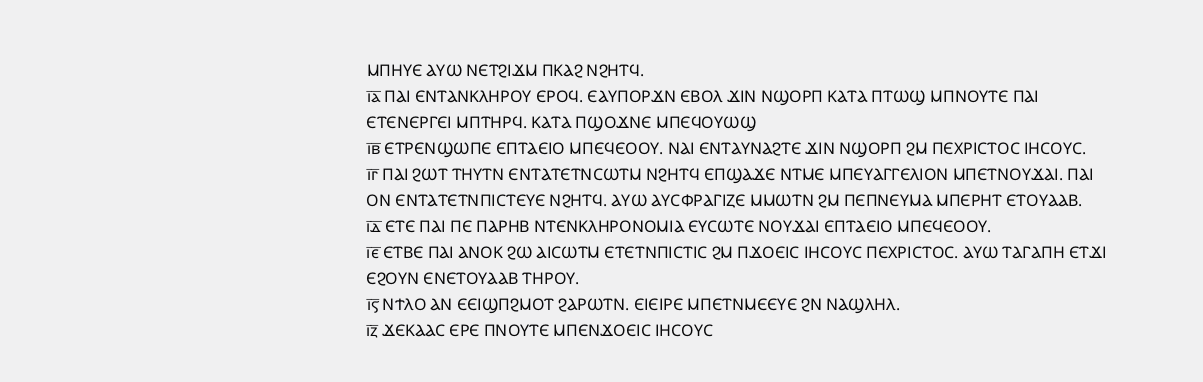ⲘⲠⲎⲨⲈ ⲀⲨⲰ ⲚⲈⲦϨⲒϪⲘ ⲠⲔⲀϨ ⲚϨⲎⲦϤ.
ⲓ̅ⲁ̅ ⲠⲀⲒ ⲈⲚⲦⲀⲚⲔⲖⲎⲢⲞⲨ ⲈⲢⲞϤ. ⲈⲀⲨⲠⲞⲢϪⲚ ⲈⲂⲞⲖ ϪⲒⲚ ⲚϢⲞⲢⲠ ⲔⲀⲦⲀ ⲠⲦⲰϢ ⲘⲠⲚⲞⲨⲦⲈ ⲠⲀⲒ ⲈⲦⲈⲚⲈⲢⲄⲈⲒ ⲘⲠⲦⲎⲢϤ. ⲔⲀⲦⲀ ⲠϢⲞϪⲚⲈ ⲘⲠⲈϤⲞⲨⲰϢ
ⲓ̅ⲃ̅ ⲈⲦⲢⲈⲚϢⲰⲠⲈ ⲈⲠⲦⲀⲈⲒⲞ ⲘⲠⲈϤⲈⲞⲞⲨ. ⲚⲀⲒ ⲈⲚⲦⲀⲨⲚⲀϨⲦⲈ ϪⲒⲚ ⲚϢⲞⲢⲠ ϨⲘ ⲠⲈⲬⲢⲒⲤⲦⲞⲤ ⲒⲎⲤⲞⲨⲤ.
ⲓ̅ⲅ̅ ⲠⲀⲒ ϨⲰⲦ ⲦⲎⲨⲦⲚ ⲈⲚⲦⲀⲦⲈⲦⲚⲤⲰⲦⲘ ⲚϨⲎⲦϤ ⲈⲠϢⲀϪⲈ ⲚⲦⲘⲈ ⲘⲠⲈⲨⲀⲄⲄⲈⲖⲒⲞⲚ ⲘⲠⲈⲦⲚⲞⲨϪⲀⲒ. ⲠⲀⲒ ⲞⲚ ⲈⲚⲦⲀⲦⲈⲦⲚⲠⲒⲤⲦⲈⲨⲈ ⲚϨⲎⲦϤ. ⲀⲨⲰ ⲀⲨⲤⲪⲢⲀⲄⲒⲌⲈ ⲘⲘⲰⲦⲚ ϨⲘ ⲠⲈⲠⲚⲈⲨⲘⲀ ⲘⲠⲈⲢⲎⲦ ⲈⲦⲞⲨⲀⲀⲂ.
ⲓ̅ⲇ̅ ⲈⲦⲈ ⲠⲀⲒ ⲠⲈ ⲠⲀⲢⲎⲂ ⲚⲦⲈⲚⲔⲖⲎⲢⲞⲚⲞⲘⲒⲀ ⲈⲨⲤⲰⲦⲈ ⲚⲞⲨϪⲀⲒ ⲈⲠⲦⲀⲈⲒⲞ ⲘⲠⲈϤⲈⲞⲞⲨ.
ⲓ̅ⲉ̅ ⲈⲦⲂⲈ ⲠⲀⲒ ⲀⲚⲞⲔ ϨⲰ ⲀⲒⲤⲰⲦⲘ ⲈⲦⲈⲦⲚⲠⲒⲤⲦⲒⲤ ϨⲘ ⲠϪⲞⲈⲒⲤ ⲒⲎⲤⲞⲨⲤ ⲠⲈⲬⲢⲒⲤⲦⲞⲤ. ⲀⲨⲰ ⲦⲀⲄⲀⲠⲎ ⲈⲦϪⲒ ⲈϨⲞⲨⲚ ⲈⲚⲈⲦⲞⲨⲀⲀⲂ ⲦⲎⲢⲞⲨ.
ⲓ̅ⲋ̅ ⲚϮⲖⲞ ⲀⲚ ⲈⲈⲒϢⲠϨⲘⲞⲦ ϨⲀⲢⲰⲦⲚ. ⲈⲒⲈⲒⲢⲈ ⲘⲠⲈⲦⲚⲘⲈⲈⲨⲈ ϨⲚ ⲚⲀϢⲖⲎⲖ.
ⲓ̅ⲍ̅ ϪⲈⲔⲀⲀⲤ ⲈⲢⲈ ⲠⲚⲞⲨⲦⲈ ⲘⲠⲈⲚϪⲞⲈⲒⲤ ⲒⲎⲤⲞⲨⲤ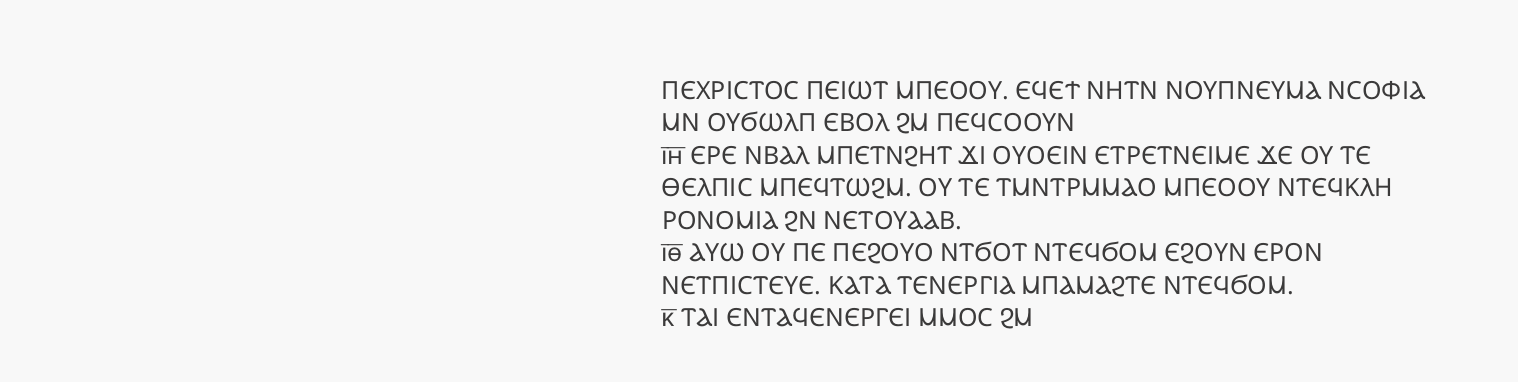ⲠⲈⲬⲢⲒⲤⲦⲞⲤ ⲠⲈⲒⲰⲦ ⲘⲠⲈⲞⲞⲨ. ⲈϤⲈϮ ⲚⲎⲦⲚ ⲚⲞⲨⲠⲚⲈⲨⲘⲀ ⲚⲤⲞⲪⲒⲀ ⲘⲚ ⲞⲨϬⲰⲖⲠ ⲈⲂⲞⲖ ϨⲘ ⲠⲈϤⲤⲞⲞⲨⲚ
ⲓ̅ⲏ̅ ⲈⲢⲈ ⲚⲂⲀⲖ ⲘⲠⲈⲦⲚϨⲎⲦ ϪⲒ ⲞⲨⲞⲈⲒⲚ ⲈⲦⲢⲈⲦⲚⲈⲒⲘⲈ ϪⲈ ⲞⲨ ⲦⲈ ⲐⲈⲖⲠⲒⲤ ⲘⲠⲈϤⲦⲰϨⲘ. ⲞⲨ ⲦⲈ ⲦⲘⲚⲦⲢⲘⲘⲀⲞ ⲘⲠⲈⲞⲞⲨ ⲚⲦⲈϤⲔⲖⲎ ⲢⲞⲚⲞⲘⲒⲀ ϨⲚ ⲚⲈⲦⲞⲨⲀⲀⲂ.
ⲓ̅ⲑ̅ ⲀⲨⲰ ⲞⲨ ⲠⲈ ⲠⲈϨⲞⲨⲞ ⲚⲦϬⲞⲦ ⲚⲦⲈϤϬⲞⲘ ⲈϨⲞⲨⲚ ⲈⲢⲞⲚ ⲚⲈⲦⲠⲒⲤⲦⲈⲨⲈ. ⲔⲀⲦⲀ ⲦⲈⲚⲈⲢⲄⲒⲀ ⲘⲠⲀⲘⲀϨⲦⲈ ⲚⲦⲈϤϬⲞⲘ.
ⲕ̅ ⲦⲀⲒ ⲈⲚⲦⲀϤⲈⲚⲈⲢⲄⲈⲒ ⲘⲘⲞⲤ ϨⲘ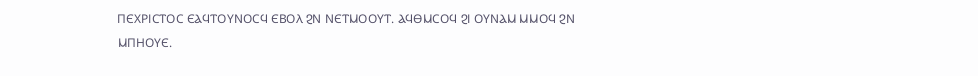ⲠⲈⲬⲢⲒⲤⲦⲞⲤ ⲈⲀϤⲦⲞⲨⲚⲞⲤϤ ⲈⲂⲞⲖ ϨⲚ ⲚⲈⲦⲘⲞⲞⲨⲦ. ⲀϤⲐⲘⲤⲞϤ ϨⲒ ⲞⲨⲚⲀⲘ ⲘⲘⲞϤ ϨⲚ ⲘⲠⲎⲞⲨⲈ.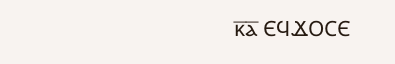ⲕ̅ⲁ̅ ⲈϤϪⲞⲤⲈ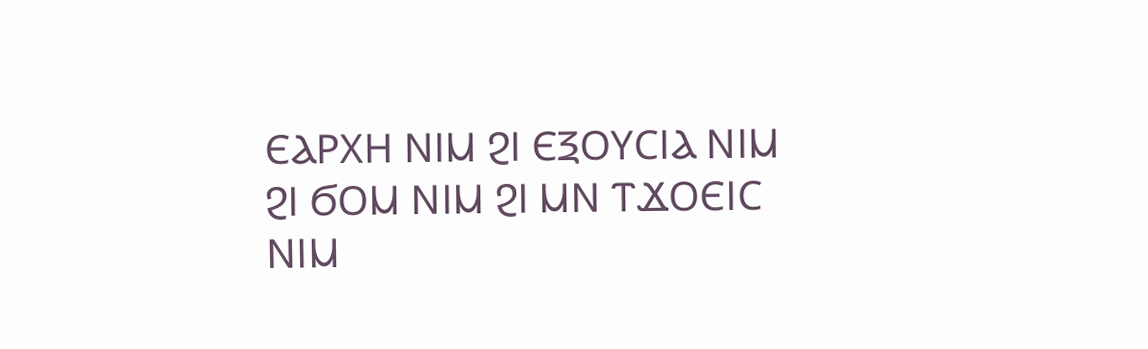ⲈⲀⲢⲬⲎ ⲚⲒⲘ ϨⲒ ⲈⲜⲞⲨⲤⲒⲀ ⲚⲒⲘ ϨⲒ ϬⲞⲘ ⲚⲒⲘ ϨⲒ ⲘⲚ ⲦϪⲞⲈⲒⲤ ⲚⲒⲘ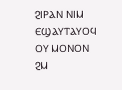ϨⲒⲢⲀⲚ ⲚⲒⲘ ⲈϢⲀⲨⲦⲀⲨⲞϤ ⲞⲨ ⲘⲞⲚⲞⲚ ϨⲘ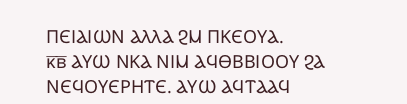ⲠⲈⲒⲀⲒⲰⲚ ⲀⲖⲖⲀ ϨⲘ ⲠⲔⲈⲞⲨⲀ.
ⲕ̅ⲃ̅ ⲀⲨⲰ ⲚⲔⲀ ⲚⲒⲘ ⲀϤⲐⲂⲂⲒⲞⲞⲨ ϨⲀ ⲚⲈϤⲞⲨⲈⲢⲎⲦⲈ. ⲀⲨⲰ ⲀϤⲦⲀⲀϤ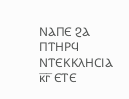ⲚⲀⲠⲈ ϨⲀ ⲠⲦⲎⲢϤ ⲚⲦⲈⲔⲔⲖⲎⲤⲒⲀ
ⲕ̅ⲅ̅ ⲈⲦⲈ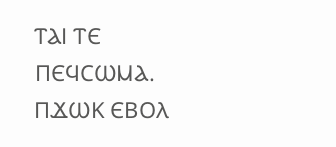ⲦⲀⲒ ⲦⲈ ⲠⲈϤⲤⲰⲘⲀ. ⲠϪⲰⲔ ⲈⲂⲞⲖ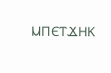ⲘⲠⲈⲦϪⲎⲔ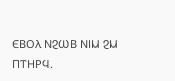ⲈⲂⲞⲖ ⲚϨⲰⲂ ⲚⲒⲘ ϨⲘ ⲠⲦⲎⲢϤ.